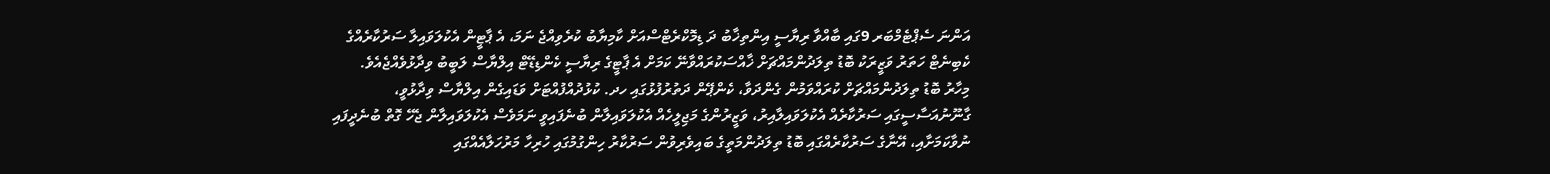އަންނަ ސެޕްޓެމްބަރ 9ގައި ބާއްވާ ރިޔާސީ އިންތިޚާބު ދަ ޑިމޮކްރެޓްސްއަށް ކާމިޔާބު ކުރެވިއްޖެ ނަމަ، އެ ޕާޓީން އެކުލަވައިލާ ސަރުކާރެއްގެ ކެބިނެޓް ހަތަރު ވަޒީރަކު ބޮޑު ތިލަދުންމައްޗަށް ޚާއްސަކުރައްވާނޭ ކަމަށް އެ ޕާޓީގެ ރިޔާސީ ކެންޑިޑޭޓް އިލްޔާސް ލަބީބު ވިދާޅުވެއްޖެއެވެ.
މިހާރު ބޮޑު ތިލަދުންމައްޗަށް ކުރައްވަމުން ގެންދަވާ، ކެންޕޭން ދަތުރުފުޅުގައި ހދ. ކުޅުދުއްފުއްޓަށް ވަޑައިގެން އިލްޔާސް ވިދާޅުވީ، ގާނޫނުއަސާސީގައި ސަރުކާރެއް އެކުލަވައިލާއިރު، ވަޒީރުންގެ މަޖިލީހެއް އެކުލަވައިލާން ބުނެފައިވީ ނަމަވެސް އެކުލަވައިލާން ޖެހޭ ގޮތް ބުނެދީފައި ނުވާކަމަށާއި، އޭނާގެ ސަރުކާރެއްގައި ބޮޑު ތިލަދުންމަތީގެ ބައިވެރިވުން ސަރުކާރު ހިންގުމުގައި ހުރިހާ މަރުހަލާއެއްގައި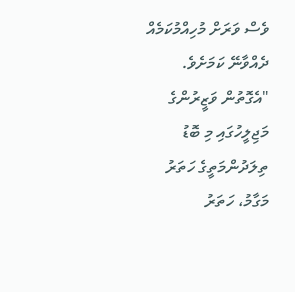ވެސް ވަރަށް މުހިއްމުކަމެއް ދެއްވާނޭ ކަމަށެވެ.
"އެގޮތުން ވަޒީރުންގެ މަޖިލީހުގައި މި ބޮޑު ތިލަދުންމަތީގެ ހަތަރު މަގާމު، ހަތަރު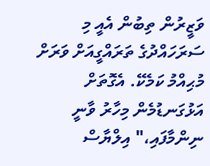ވަޒީރުން ތިބުން އެއީ މި ސަރަހައްދުގެ ތަރައްގީއަށް ވަރަށް މުޙިއްމު ކަމެކޭ. އެގޮތަށް އަޅުގަނޑުމެން މިހާރު ވާނީ ނިންމާފައި،" އިލްޔާސް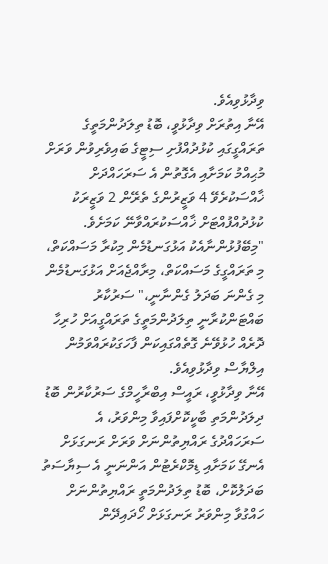ވިދާޅުވިއެވެ.
އޭނާ އިތުރަށް ވިދާޅުވީ، ބޮޑު ތިލަދުންމަތީގެ ތަރައްގީގައި ކުޅުދުއްފުށި ސިޓީގެ ބައިވެރިވުން ވަރަށް މުޙިއްމު ކަމަށާއި އެގޮތުން އެ ސަރަހައްދަށް ޚާއްސަކުރެވޭ 4 ވަޒީރުންގެ ތެރޭން 2 ވަޒީރަކު ކުޅުދުއްފުއްޓަށް ޚާއްސަކުރައްވާނޭ ކަމަށެވެ.
"މިބޭފުޅުންނާއެކު އަޅުގަނޑުމެން މިކުރާ މަސައްކަތް، މި ތަރައްގީގެ މަސައްކަތް، މިރާއްޖެއަށް އަޅުގަނޑުމެން މި ގެންނަ ބަދަލު ގެންނާނީ،" ސަރުކާރު ބައްޓަންކުރާނީ ތިލަދުންމަތީގެ ތަރައްގީއަށް ހުރިހާ ދޮރެއް ހުޅުވޭނެ ގޮތެއްގައިކަން ފާހަގަކުރައްވަމުން އިލްޔާސް ވިދާޅުވިއެވެ.
އޭނާ ވިދާޅުވީ، ރައީސް އިބްރާހީމްގެ ސަރުކާރުން ބޮޑު ދިލަދުންމަތި ބާކީކޮށްފައިވާ މިންވަރު، އެ ސަރަހައްދުގެ ރައްޔިތުންނަށް ވަރަށް ރަނގަޅަށް އެނގޭ ކަމަށާއި ޑިމޮކްރެޓުން އަންނަނީ އެ ސިޔާސަތު ބަދަލުކޮށް، ބޮޑު ތިލަދުންމަތީ ރައްޔިތުންނަށް ހައްގުވާ މިންވަރު ރަނގަޅަށް ހޯދައިދޭން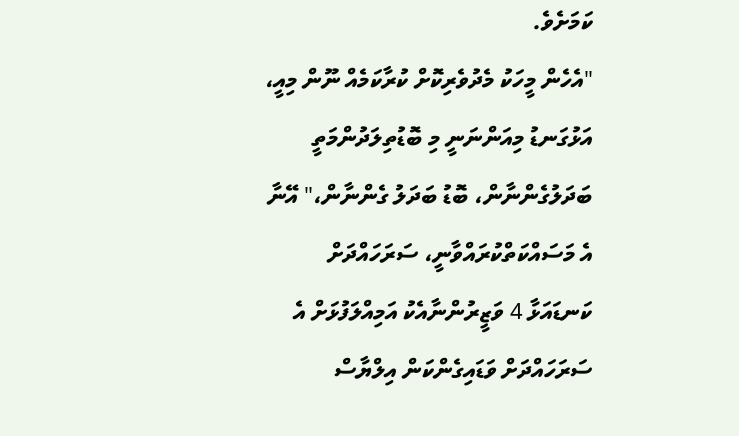ކަމަށެވެ.
"އެހެން މީހަކު މެދުވެރިކޮށް ކުރާކަމެއް ނޫން މިއީ، އަޅުގަނޑު މިއަންނަނީ މި ބޮޑުތިލަދުންމަތީ ބަދަލުގެންނާން، ބޮޑު ބަދަލު ގެންނާން،" އޭނާ އެ މަސައްކަތްކުރައްވާނީ، ސަރަހައްދަށް ކަނޑައަޅާ 4 ވަޒީރުންނާއެކު އަމިއްލަފުޅަށް އެ ސަރަހައްދަށް ވަޑައިގެންކަން އިލްޔާސް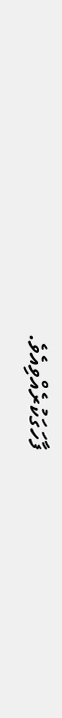ފާހަގަކުރެއްވިއެވެ.